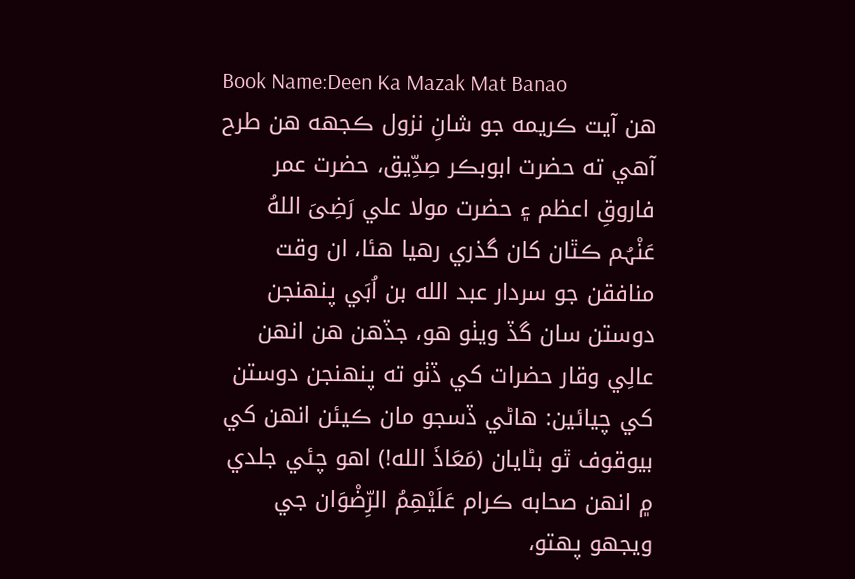Book Name:Deen Ka Mazak Mat Banao
هن آيت ڪريمه جو شانِ نزول ڪجهه هن طرح آهي ته حضرت ابوبڪر صِدِّيق، حضرت عمر فاروقِ اعظم ۽ حضرت مولا علي رَضِیَ اللهُ عَنْہُم ڪٿان کان گذري رهيا هئا، ان وقت منافقن جو سردار عبد الله بن اُبَي پنهنجن دوستن سان گڏ ويٺو هو، جڏهن هن انهن عالِي وقار حضرات کي ڏٺو ته پنهنجن دوستن کي چيائين: هاڻي ڏسجو مان ڪيئن انهن کي بيوقوف ٿو بڻايان (مَعَاذَ الله!) اهو چئي جلدي ۾ انهن صحابه ڪرام عَلَيْهِمُ الرِّضْوَان جي ويجهو پهتو،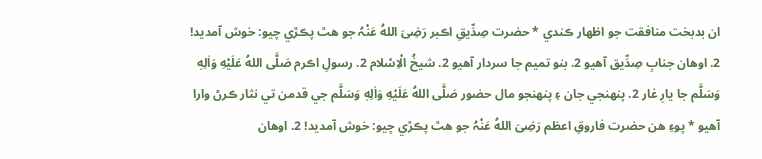ان بدبخت منافقت جو اظهار ڪندي * حضرت صِدِّيقِ اڪبر رَضِیَ اللهُ عَنْہُ جو هٿ پڪڙي چيو: خوش آمديد! 2. اوهان جنابِ صِدِّيق آهيو 2. بنو تميم جا سردار آهيو 2. شيخُ الْاِسْلام 2. رسولِ اڪرم صَلَّى اللهُ عَلَيْهِ وَاٰلِهٖ وَسَلَّم جا يارِ غار 2. پنهنجي جان ۽ پنهنجو مال حضور صَلَّى اللهُ عَلَيْهِ وَاٰلِهٖ وَسَلَّم جي قدمن تي نثار ڪرڻ وارا آهيو * پوءِ هن حضرت فاروقِ اعظم رَضِیَ اللهُ عَنْہُ جو هٿ پڪڙي چيو: خوش آمديد! 2. اوهان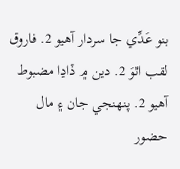بنو عَدِّي جا سردار آهيو 2. فاروق لقب اٿوَ 2. دين ۾ ڏاڍا مضبوط آهيو 2. پنهنجي جان ۽ مال حضور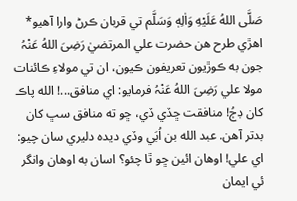صَلَّى اللهُ عَلَيْهِ وَاٰلِهٖ وَسَلَّم تي قربان ڪرڻ وارا آهيو* اهڙي طرح هن حضرت علي المرتضيٰ رَضِیَ اللهُ عَنْہُ جون به ڪوڙيون تعريفون ڪيون، ان تي مولاءِ ڪائنات مولا علي رَضِیَ اللهُ عَنْہُ فرمايو: اي منافق...! الله پاڪ کان ڊڄُ! منافقت ڇڏي ڏي، ڇو ته منافق سڀ کان بدتر آهن. عبد الله بن اُبَي وڏي ديده دليري سان چيو: اي علي! اوهان ائين ڇو ٿا چئو؟ اسان به اوهان وانگر ئي ايمان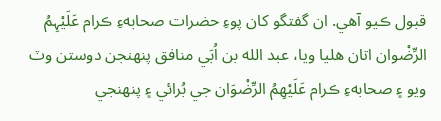قبول ڪيو آهي. ان گفتگو کان پوءِ حضرات صحابهءِ ڪرام عَلَیْہِمُ الرِّضْوان اتان هليا ويا، عبد الله بن اُبَي منافق پنهنجن دوستن وٽ ويو ۽ صحابهءِ ڪرام عَلَيْهِمُ الرِّضْوَان جي بُرائي ۽ پنهنجي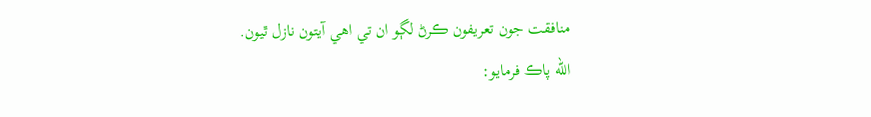منافقت جون تعريفون ڪرڻ لڳو ان تي اهي آيتون نازل ٿيون.
الله پاڪ فرمايو: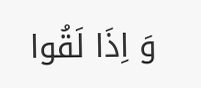وَ اِذَا لَقُوا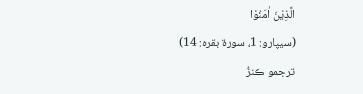الَّذِیْنَ اٰمَنُوْا
(سيپارو: 1، سورة بقره: 14)
ترجمو ڪنزُ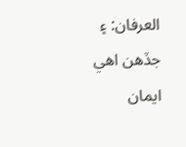العرفان: ۽ جڏهن اهي ايمان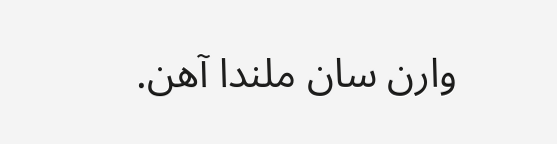وارن سان ملندا آهن.